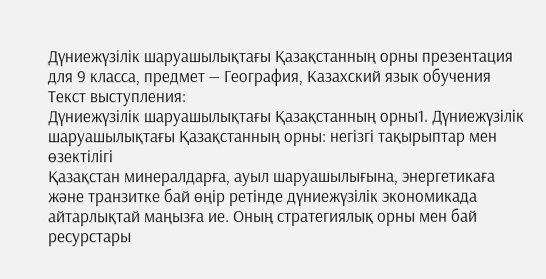Дүниежүзілік шаруашылықтағы Қазақстанның орны презентация для 9 класса, предмет — География, Казахский язык обучения
Текст выступления:
Дүниежүзілік шаруашылықтағы Қазақстанның орны1. Дүниежүзілік шаруашылықтағы Қазақстанның орны: негізгі тақырыптар мен өзектілігі
Қазақстан минералдарға, ауыл шаруашылығына, энергетикаға және транзитке бай өңір ретінде дүниежүзілік экономикада айтарлықтай маңызға ие. Оның стратегиялық орны мен бай ресурстары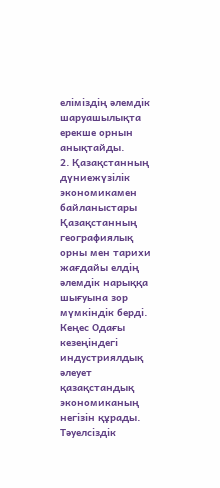еліміздің әлемдік шаруашылықта ерекше орнын анықтайды.
2. Қазақстанның дүниежүзілік экономикамен байланыстары
Қазақстанның географиялық орны мен тарихи жағдайы елдің әлемдік нарыққа шығуына зор мүмкіндік берді. Кеңес Одағы кезеңіндегі индустриялдық әлеует қазақстандық экономиканың негізін құрады. Тәуелсіздік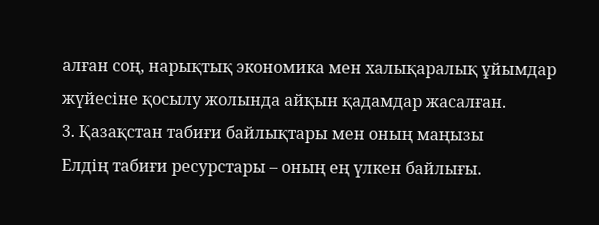алған соң, нарықтық экономика мен халықаралық ұйымдар жүйесіне қосылу жолында айқын қадамдар жасалған.
3. Қазақстан табиғи байлықтары мен оның маңызы
Елдің табиғи ресурстары – оның ең үлкен байлығы.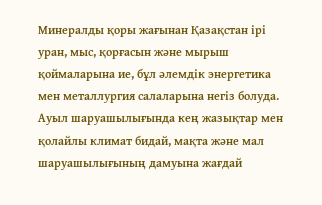Минералды қоры жағынан Қазақстан ірі уран, мыс, қорғасын және мырыш қоймаларына ие, бұл әлемдік энергетика мен металлургия салаларына негіз болуда. Ауыл шаруашылығында кең жазықтар мен қолайлы климат бидай, мақта және мал шаруашылығының дамуына жағдай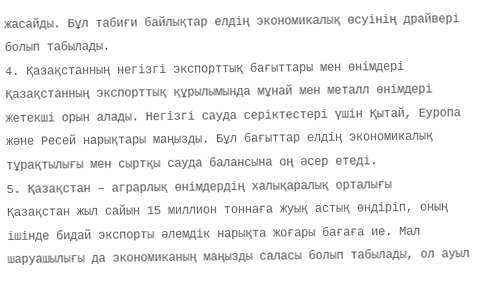жасайды. Бұл табиғи байлықтар елдің экономикалық өсуінің драйвері болып табылады.
4. Қазақстанның негізгі экспорттық бағыттары мен өнімдері
Қазақстанның экспорттық құрылымында мұнай мен металл өнімдері жетекші орын алады. Негізгі сауда серіктестері үшін Қытай, Еуропа және Ресей нарықтары маңызды. Бұл бағыттар елдің экономикалық тұрақтылығы мен сыртқы сауда балансына оң әсер етеді.
5. Қазақстан – аграрлық өнімдердің халықаралық орталығы
Қазақстан жыл сайын 15 миллион тоннаға жуық астық өндіріп, оның ішінде бидай экспорты әлемдік нарықта жоғары бағаға ие. Мал шаруашылығы да экономиканың маңызды саласы болып табылады, ол ауыл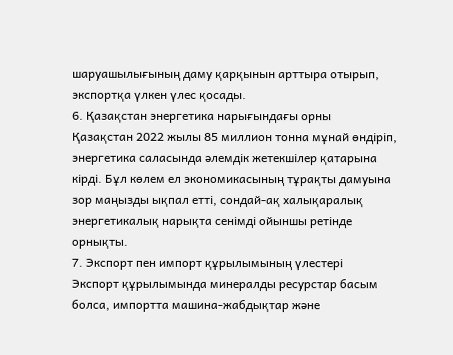шаруашылығының даму қарқынын арттыра отырып, экспортқа үлкен үлес қосады.
6. Қазақстан энергетика нарығындағы орны
Қазақстан 2022 жылы 85 миллион тонна мұнай өндіріп, энергетика саласында әлемдік жетекшілер қатарына кірді. Бұл көлем ел экономикасының тұрақты дамуына зор маңызды ықпал етті, сондай-ақ халықаралық энергетикалық нарықта сенімді ойыншы ретінде орнықты.
7. Экспорт пен импорт құрылымының үлестері
Экспорт құрылымында минералды ресурстар басым болса, импортта машина-жабдықтар және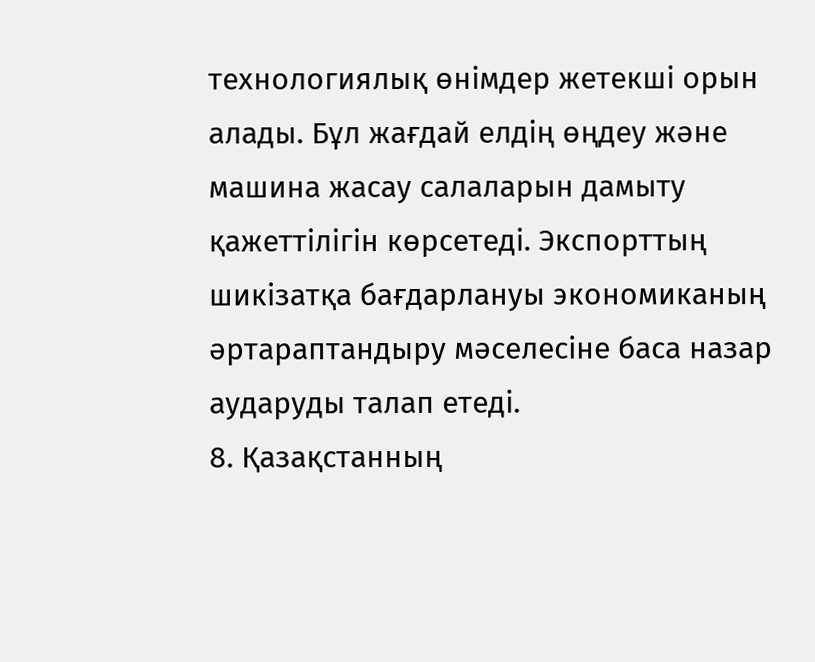технологиялық өнімдер жетекші орын алады. Бұл жағдай елдің өңдеу және машина жасау салаларын дамыту қажеттілігін көрсетеді. Экспорттың шикізатқа бағдарлануы экономиканың әртараптандыру мәселесіне баса назар аударуды талап етеді.
8. Қазақстанның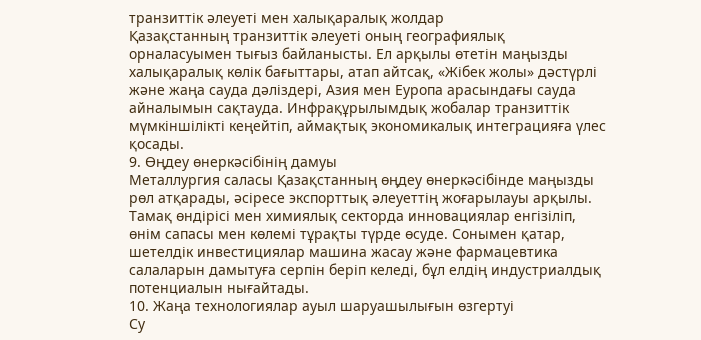транзиттік әлеуеті мен халықаралық жолдар
Қазақстанның транзиттік әлеуеті оның географиялық орналасуымен тығыз байланысты. Ел арқылы өтетін маңызды халықаралық көлік бағыттары, атап айтсақ, «Жібек жолы» дәстүрлі және жаңа сауда дәліздері, Азия мен Еуропа арасындағы сауда айналымын сақтауда. Инфрақұрылымдық жобалар транзиттік мүмкіншілікті кеңейтіп, аймақтық экономикалық интеграцияға үлес қосады.
9. Өңдеу өнеркәсібінің дамуы
Металлургия саласы Қазақстанның өңдеу өнеркәсібінде маңызды рөл атқарады, әсіресе экспорттық әлеуеттің жоғарылауы арқылы. Тамақ өндірісі мен химиялық секторда инновациялар енгізіліп, өнім сапасы мен көлемі тұрақты түрде өсуде. Сонымен қатар, шетелдік инвестициялар машина жасау және фармацевтика салаларын дамытуға серпін беріп келеді, бұл елдің индустриалдық потенциалын нығайтады.
10. Жаңа технологиялар ауыл шаруашылығын өзгертуі
Су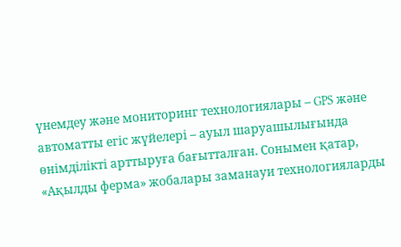үнемдеу және мониторинг технологиялары – GPS және автоматты егіс жүйелері – ауыл шаруашылығында өнімділікті арттыруға бағытталған. Сонымен қатар, «Ақылды ферма» жобалары заманауи технологияларды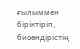ғылыммен біріктіріп, биоөндірістің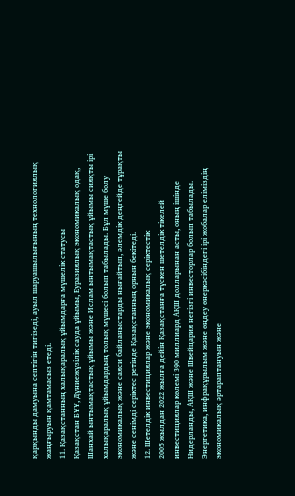қарқынды дамуына септігін тигізеді, ауыл шаруашылығының технологиялық жаңғыруын қамтамасыз етеді.
11. Қазақстанның халықаралық ұйымдарға мүшелік статусы
Қазақстан БҰҰ, Дүниежүзілік сауда ұйымы, Еуразиялық экономикалық одақ, Шанхай ынтымақтастық ұйымы және Ислам ынтымақтастық ұйымы сияқты ірі халықаралық ұйымдардың толық мүшесі болып табылады. Бұл мүше болу экономикалық және саяси байланыстарды нығайтып, әлемдік деңгейде тұрақты және сенімді серіктес ретінде Қазақстанның орнын бекітеді.
12. Шетелдік инвестициялар және экономикалық серіктестік
2005 жылдан 2022 жылға дейін Қазақстанға түскен шетелдік тікелей инвестициялар көлемі 390 миллиард АҚШ долларынан асты, оның ішінде Нидерланды, АҚШ және Швейцария негізгі инвесторлар болып табылады. Энергетика, инфрақұрылым және өңдеу өнеркәсібіндегі ірі жобалар еліміздің экономикалық әртараптануын және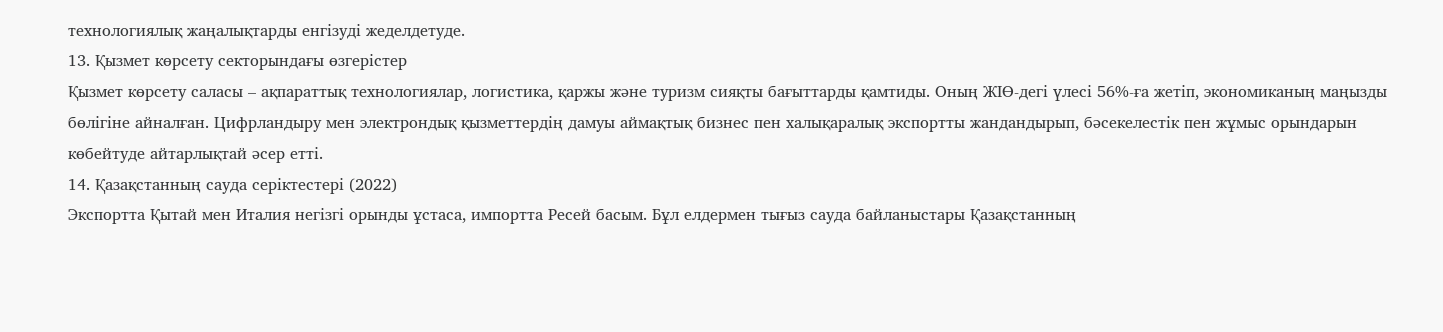технологиялық жаңалықтарды енгізуді жеделдетуде.
13. Қызмет көрсету секторындағы өзгерістер
Қызмет көрсету саласы – ақпараттық технологиялар, логистика, қаржы және туризм сияқты бағыттарды қамтиды. Оның ЖІӨ-дегі үлесі 56%-ға жетіп, экономиканың маңызды бөлігіне айналған. Цифрландыру мен электрондық қызметтердің дамуы аймақтық бизнес пен халықаралық экспортты жандандырып, бәсекелестік пен жұмыс орындарын көбейтуде айтарлықтай әсер етті.
14. Қазақстанның сауда серіктестері (2022)
Экспортта Қытай мен Италия негізгі орынды ұстаса, импортта Ресей басым. Бұл елдермен тығыз сауда байланыстары Қазақстанның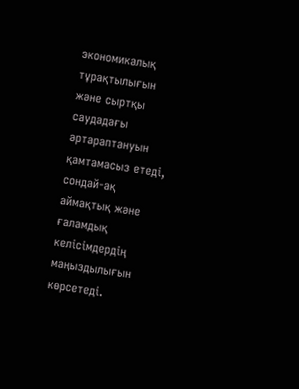экономикалық тұрақтылығын және сыртқы саудадағы әртараптануын қамтамасыз етеді, сондай-ақ аймақтық және ғаламдық келісімдердің маңыздылығын көрсетеді.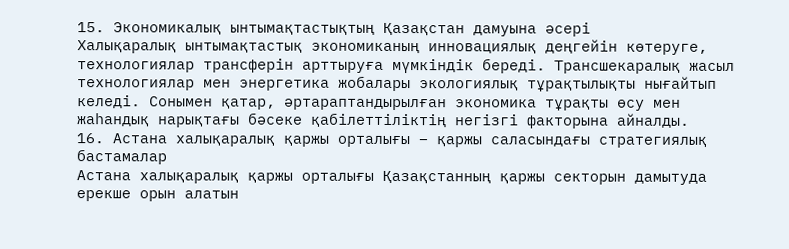15. Экономикалық ынтымақтастықтың Қазақстан дамуына әсері
Халықаралық ынтымақтастық экономиканың инновациялық деңгейін көтеруге, технологиялар трансферін арттыруға мүмкіндік береді. Трансшекаралық жасыл технологиялар мен энергетика жобалары экологиялық тұрақтылықты нығайтып келеді. Сонымен қатар, әртараптандырылған экономика тұрақты өсу мен жаһандық нарықтағы бәсеке қабілеттіліктің негізгі факторына айналды.
16. Астана халықаралық қаржы орталығы – қаржы саласындағы стратегиялық бастамалар
Астана халықаралық қаржы орталығы Қазақстанның қаржы секторын дамытуда ерекше орын алатын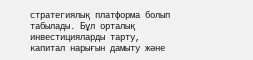стратегиялық платформа болып табылады. Бұл орталық инвестицияларды тарту, капитал нарығын дамыту және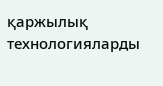қаржылық технологияларды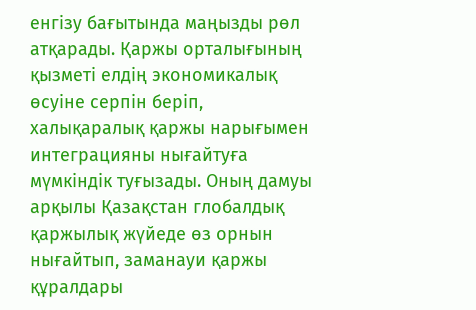енгізу бағытында маңызды рөл атқарады. Қаржы орталығының қызметі елдің экономикалық өсуіне серпін беріп, халықаралық қаржы нарығымен интеграцияны нығайтуға мүмкіндік туғызады. Оның дамуы арқылы Қазақстан глобалдық қаржылық жүйеде өз орнын нығайтып, заманауи қаржы құралдары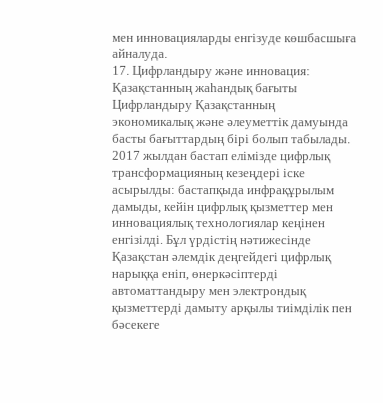мен инновацияларды енгізуде көшбасшыға айналуда.
17. Цифрландыру және инновация: Қазақстанның жаһандық бағыты
Цифрландыру Қазақстанның экономикалық және әлеуметтік дамуында басты бағыттардың бірі болып табылады. 2017 жылдан бастап елімізде цифрлық трансформацияның кезеңдері іске асырылды: бастапқыда инфрақұрылым дамыды, кейін цифрлық қызметтер мен инновациялық технологиялар кеңінен енгізілді. Бұл үрдістің нәтижесінде Қазақстан әлемдік деңгейдегі цифрлық нарыққа еніп, өнеркәсіптерді автоматтандыру мен электрондық қызметтерді дамыту арқылы тиімділік пен бәсекеге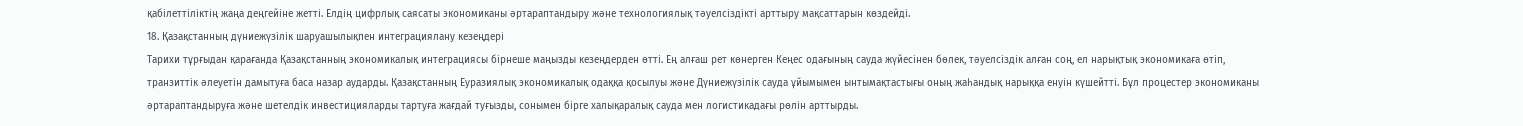қабілеттіліктің жаңа деңгейіне жетті. Елдің цифрлық саясаты экономиканы әртараптандыру және технологиялық тәуелсіздікті арттыру мақсаттарын көздейді.
18. Қазақстанның дүниежүзілік шаруашылықпен интеграциялану кезеңдері
Тарихи тұрғыдан қарағанда Қазақстанның экономикалық интеграциясы бірнеше маңызды кезеңдерден өтті. Ең алғаш рет көнерген Кеңес одағының сауда жүйесінен бөлек, тәуелсіздік алған соң, ел нарықтық экономикаға өтіп, транзиттік әлеуетін дамытуға баса назар аударды. Қазақстанның Еуразиялық экономикалық одаққа қосылуы және Дүниежүзілік сауда ұйымымен ынтымақтастығы оның жаһандық нарыққа енуін күшейтті. Бұл процестер экономиканы әртараптандыруға және шетелдік инвестицияларды тартуға жағдай туғызды, сонымен бірге халықаралық сауда мен логистикадағы рөлін арттырды.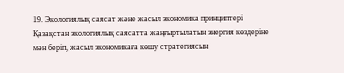19. Экологиялық саясат және жасыл экономика принциптері
Қазақстан экологиялық саясатта жаңғыртылатын энергия көздеріне мән беріп, жасыл экономикаға көшу стратегиясын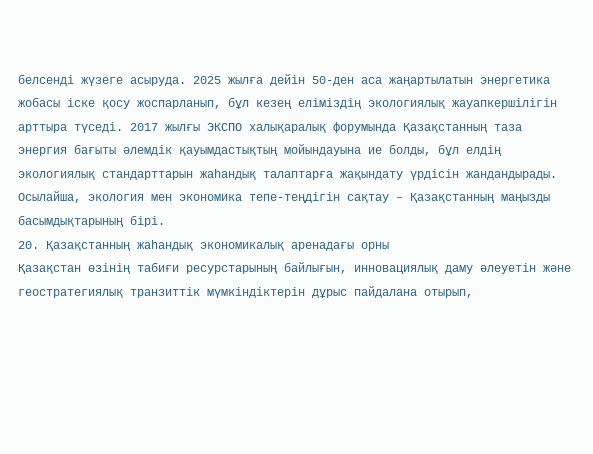белсенді жүзеге асыруда. 2025 жылға дейін 50-ден аса жаңартылатын энергетика жобасы іске қосу жоспарланып, бұл кезең еліміздің экологиялық жауапкершілігін арттыра түседі. 2017 жылғы ЭКСПО халықаралық форумында Қазақстанның таза энергия бағыты әлемдік қауымдастықтың мойындауына ие болды, бұл елдің экологиялық стандарттарын жаһандық талаптарға жақындату үрдісін жандандырады. Осылайша, экология мен экономика тепе-теңдігін сақтау – Қазақстанның маңызды басымдықтарының бірі.
20. Қазақстанның жаһандық экономикалық аренадағы орны
Қазақстан өзінің табиғи ресурстарының байлығын, инновациялық даму әлеуетін және геостратегиялық транзиттік мүмкіндіктерін дұрыс пайдалана отырып,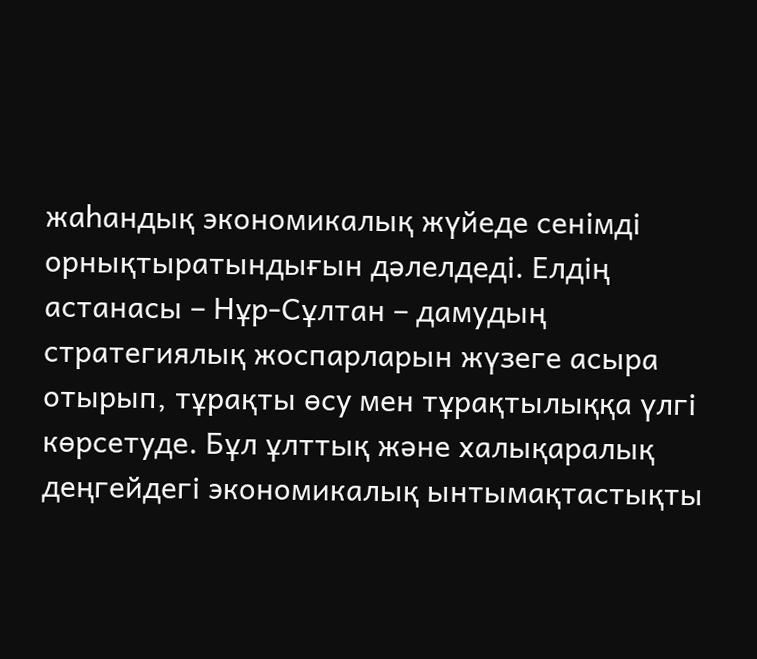жаһандық экономикалық жүйеде сенімді орнықтыратындығын дәлелдеді. Елдің астанасы – Нұр-Сұлтан – дамудың стратегиялық жоспарларын жүзеге асыра отырып, тұрақты өсу мен тұрақтылыққа үлгі көрсетуде. Бұл ұлттық және халықаралық деңгейдегі экономикалық ынтымақтастықты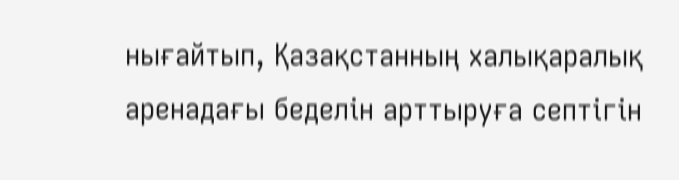нығайтып, Қазақстанның халықаралық аренадағы беделін арттыруға септігін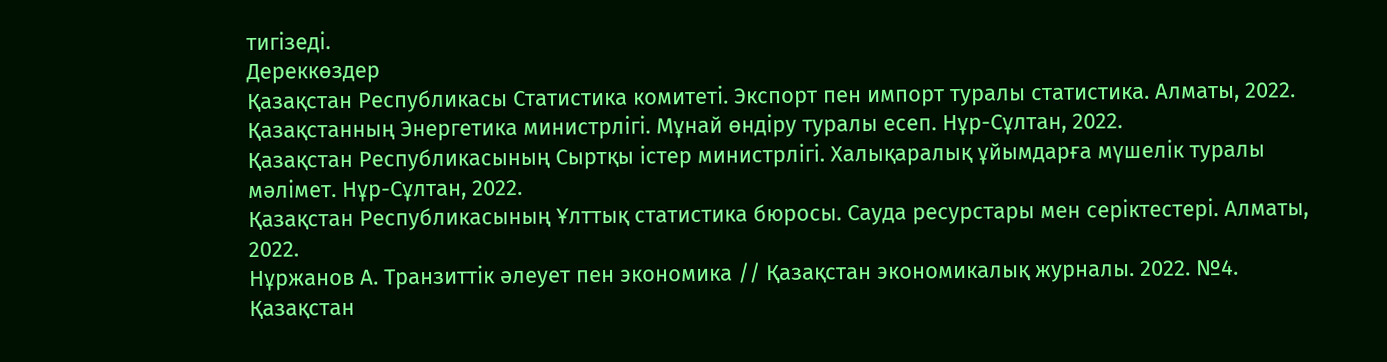тигізеді.
Дереккөздер
Қазақстан Республикасы Статистика комитеті. Экспорт пен импорт туралы статистика. Алматы, 2022.
Қазақстанның Энергетика министрлігі. Мұнай өндіру туралы есеп. Нұр-Сұлтан, 2022.
Қазақстан Республикасының Сыртқы істер министрлігі. Халықаралық ұйымдарға мүшелік туралы мәлімет. Нұр-Сұлтан, 2022.
Қазақстан Республикасының Ұлттық статистика бюросы. Сауда ресурстары мен серіктестері. Алматы, 2022.
Нұржанов А. Транзиттік әлеует пен экономика // Қазақстан экономикалық журналы. 2022. №4.
Қазақстан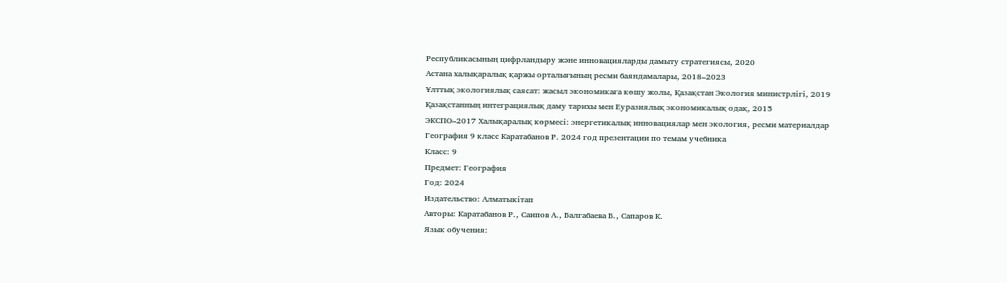Республикасының цифрландыру және инновацияларды дамыту стратегиясы, 2020
Астана халықаралық қаржы орталығының ресми баяндамалары, 2018–2023
Ұлттық экологиялық саясат: жасыл экономикаға көшу жолы, Қазақстан Экология министрлігі, 2019
Қазақстанның интеграциялық даму тарихы мен Еуразиялық экономикалық одақ, 2015
ЭКСПО–2017 Халықаралық көрмесі: энергетикалық инновациялар мен экология, ресми материалдар
География 9 класс Каратабанов Р. 2024 год презентации по темам учебника
Класс: 9
Предмет: География
Год: 2024
Издательство: Алматыкітап
Авторы: Каратабанов Р., Саипов А., Балгабаева Б., Сапаров К.
Язык обучения: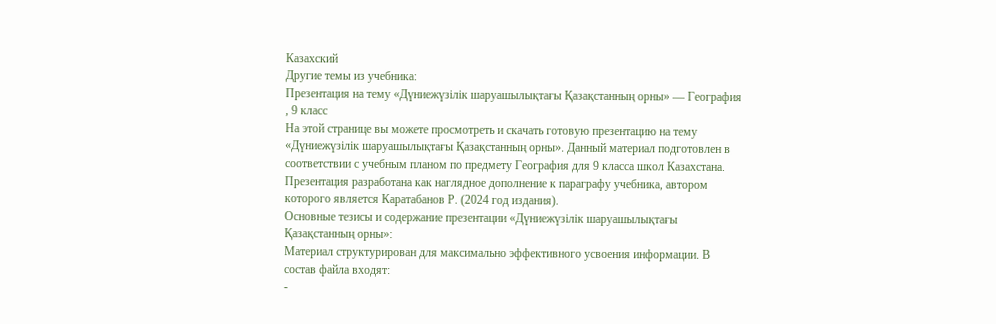Казахский
Другие темы из учебника:
Презентация на тему «Дүниежүзілік шаруашылықтағы Қазақстанның орны» — География , 9 класс
На этой странице вы можете просмотреть и скачать готовую презентацию на тему «Дүниежүзілік шаруашылықтағы Қазақстанның орны». Данный материал подготовлен в соответствии с учебным планом по предмету География для 9 класса школ Казахстана. Презентация разработана как наглядное дополнение к параграфу учебника, автором которого является Каратабанов Р. (2024 год издания).
Основные тезисы и содержание презентации «Дүниежүзілік шаруашылықтағы Қазақстанның орны»:
Материал структурирован для максимально эффективного усвоения информации. В состав файла входят:
-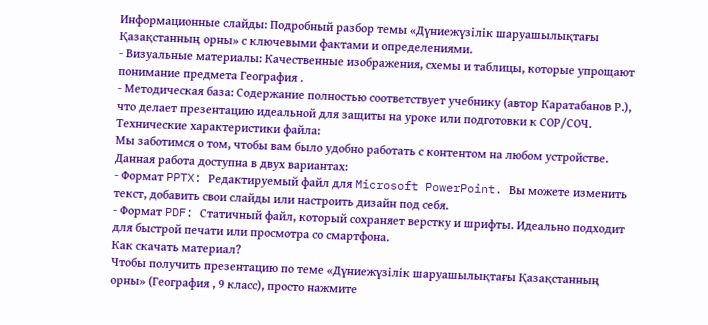Информационные слайды: Подробный разбор темы «Дүниежүзілік шаруашылықтағы Қазақстанның орны» с ключевыми фактами и определениями.
- Визуальные материалы: Качественные изображения, схемы и таблицы, которые упрощают понимание предмета География .
- Методическая база: Содержание полностью соответствует учебнику (автор Каратабанов Р.), что делает презентацию идеальной для защиты на уроке или подготовки к СОР/СОЧ.
Технические характеристики файла:
Мы заботимся о том, чтобы вам было удобно работать с контентом на любом устройстве. Данная работа доступна в двух вариантах:
- Формат PPTX: Редактируемый файл для Microsoft PowerPoint. Вы можете изменить текст, добавить свои слайды или настроить дизайн под себя.
- Формат PDF: Статичный файл, который сохраняет верстку и шрифты. Идеально подходит для быстрой печати или просмотра со смартфона.
Как скачать материал?
Чтобы получить презентацию по теме «Дүниежүзілік шаруашылықтағы Қазақстанның орны» (География , 9 класс), просто нажмите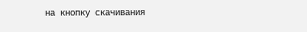на кнопку скачивания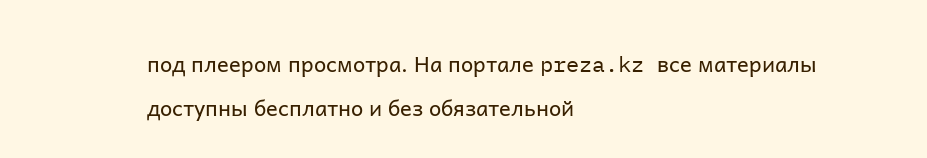под плеером просмотра. На портале preza.kz все материалы доступны бесплатно и без обязательной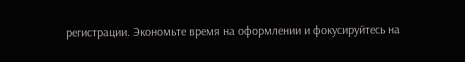регистрации. Экономьте время на оформлении и фокусируйтесь на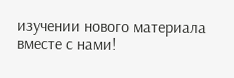изучении нового материала вместе с нами!